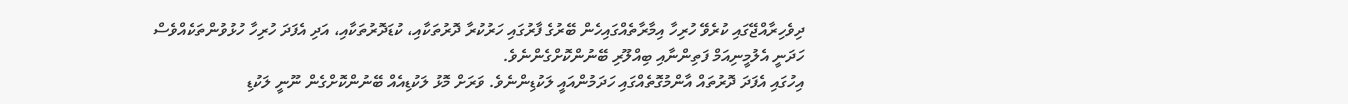ދިވެހިރާއްޖޭގައި ކުރެވޭ ހުރިހާ އިމާރާތެއްގައިހެން ބޭރުގެ ފާރުގައި ހަރުކުރާ ދޮރުތަކާއި، ކުޑަދޮރުތަކާއި، އަދި އެފަދަ ހުރިހާ ހުޅުވުންތަކެއްވެސް ހަދަނީ އެލުމީނިއަމް ފަތިންނާއި ބިއްލޫރި ބޭނުންކޮށްގެންނެވެ.
އިހުގައި އެފަދަ ދޮރުތައް އާންމުގޮތެއްގައި ހަދަމުންއައީ ލަކުޑިންނެވެ. ވަރަށް މޮޅު ލަކުޑިއެއް ބޭނުންކޮށްގެން ނޫނީ ލަކުޑި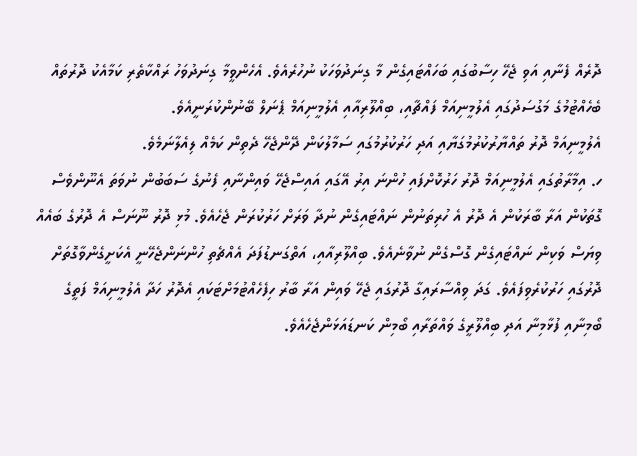ދޮރެއް ފެނާއި އަވި ޖެހޭ ހިސާބުގައި ބަހައްޓައިގެން މާ ގިނަދުވަހަކު ނުހުރެއެވެ. އެހެންވީމާ ގިނަދުވަހު ރައްކާތެރި ކަމާއެކު ދޮރުތައް ބެހެއްޓުމުގެ މަގުސަދުގައި އެލުމީނިއަމް ފައްޗާއި، ބިއްލޫރިއާއި އެލުމީނިއަމް ޕެނަލް ބޭނުންކުރަނީއެވެ.
އެލުމީނިއަމް ދޮރު ތައްޔާރުކުރުމުގަޔާއި އަދި ހަރުކުރުމުގައި ސަމާލުކަން ދޭންޖެހޭ ދެތިން ކަމެއް ލިއެލާނަމެވެ.
ހ. އިމާރާތުގައި އެލުމީނިއަމް ދޮރު ހަރުކޮށްފައި ހުންނަ އިރު އޭގައި އައިސްޖެހޭ ވައިންނާއި ފެނުގެ ސަބަބުން ނުވަތަ އެނޫންވެސް ގޮތަކުން އަރާ ބާރަކުން އެ ދޮރު އެ ހުރިތަނުން ނައްޓައިގެން ނުދާ ވަރަށް ހަރުކުރަން ޖެހެއެވެ. މުޅި ދޮރު ނޫނަސް އެ ދޮރުގެ ބައެއް ވިޔަސް ވަކިން ނައްޓައިގެން ގޮސްގެން ނުވާނެއެވެ. ބިއްލޫރިއާއި، އަތްގަނޑުފަދަ އެއްޗެތި ހުންނަންޖެހޭނީ އެކަށީގެންވާގޮތަށް ދޮރުގައި ހަރުކުރެވިފައެވެ. ގަދަ ވިއްސާރައިގާ ދޮރުގައި ޖެހޭ ވައިން އަރާ ބާރު ހިފެހެއްޓުމަށްޓަކައި އެދޮރު ހަދާ އެލުމީނިއަމް ފަތީގެ ބޯމިނާއި ފުޅާމިނާ އަދި ބިއްލޫރީގެ ވައްތަރާއި ބޯމިން ކަނޑައަޅަންޖެހެއެވެ.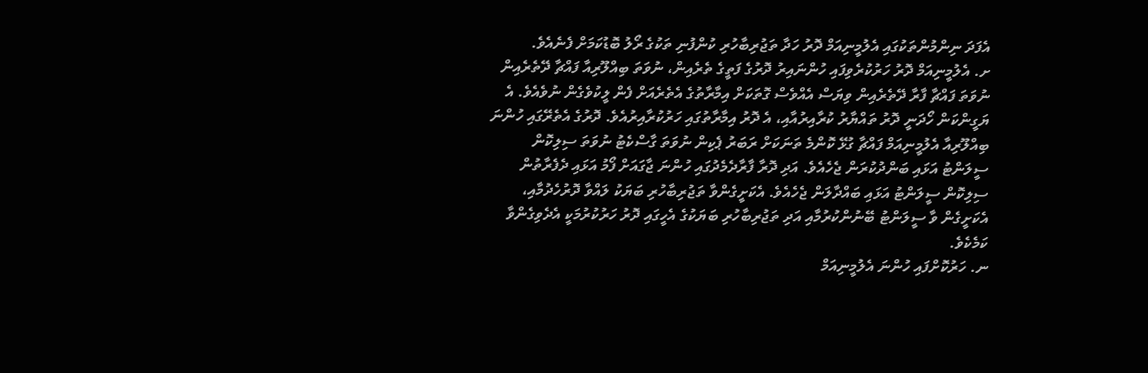އެފަދަ ނިންމުންތަކުގައި އެލުމީނިއަމް ދޮރު ހަދާ ތަޖުރިބާހުރި ކުންފުނި ތަކުގެ ރޯލު ބޮޑުކަމަށް ފެނެއެވެ.
ށ. އެލުމީނިއަމް ދޮރު ހަރުކުރެވިފައި ހުންނައިރު ދޮރުގެ ފަތީގެ ތެރެއިން، ނުވަތަ ބިއްލޫރިއާ ފައްޗާ ދޭތެރެއިން ނުވަތަ ފައްޗާ ފާރާ ދޭތެރެއިން ވިޔަސް އެއްވެސް ގޮތަކަށް އިމާރާތުގެ އެތެރެއަށް ފެން ލީކުވެގެން ނުވެއެވެ. އެ ޔަގީންކަން ހޯދަނީ ދޮރު ތައްޔާރު ކުރާއިރުއާއި، އެ ދޮރު އިމާރާތުގައި ހަރުކުރާއިރުއެވެ. ދޮރުގެ އެތެރޭގައި ހުންނަ ބިއްލޫރިއާ އެލުމީނިއަމް ފައްޗާ ގުޅޭ ކޮންމެ ތަނަކަށް ރަބަރު ޕެކިން ނުވަތަ ގާސްކެޓު ނުވަތަ ސިލިކޮން ސީލަންޓު އަޅައި ބަންދުކުރަން ޖެހެއެވެ. އަދި ދޮރާ ފާރާދެމެދުގައި ހުންނަ ޖާގައަށް ފޯމު އަޅައި ދެފެރާތުން ސިލިކޮން ސީލަންޓު އަޅައި ބައްދާލަން ޖެހެއެވެ. އެކަށީގެންވާ ތަޖުރިބާހުރި ބަޔަކު ލައްވާ ދޮރުހެދުމާއި، އެކަށީގެން ވާ ސީލަންޓު ބޭނުންކުރުމާއި އަދި ތަޖުރިބާހުރި ބަޔަކުގެ އެހީގައި ދޮރު ހަރުކުރުމަކީ އެދެވިގެންވާ ކަމެކެވެ.
ނ. ހަރުކޮށްފައި ހުންނަ އެލުމީނިއަމް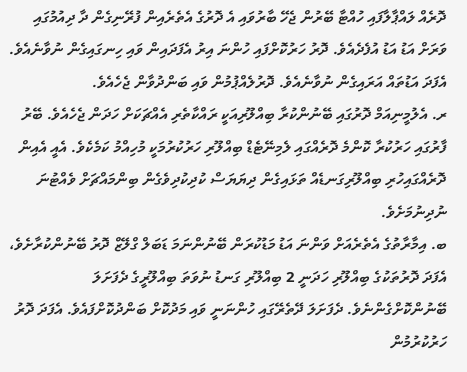ދޮރެއް ލައްޕާލާފައި ހުއްޓާ ބޭރުން ޖެހޭ ބާރުވައި އެ ދޮރުގެ އެތެރެއިން ފުރޭނިގެން ދާ ދިއުމުގައި ވަރަށް އަޑު އަޑު އުފެދެއެވެ. ދޮރު ހަރުކޮށްފައި ހުންނަ އިރު އެފަދައިން ވައި ހިނގައިގެން ނުވާނެއެވެ. އެފަދަ އަޑުތައް އަރައިގެން ނުވާނެއެވެ. ދޮރުލެއްޕުމުން ވައި ބަންދުވާން ޖެހެއެވެ.
ރ. އެލުމީނިއަމް ދޮރުގައި ބޭނުންކުރާ ބިއްލޫރިއަކީ ރައްކާތެރި އެއްޗަކަށް ހަދަން ޖެހެއެވެ. ބޭރު ފާރުގައި ހަރުކުރާ ކޮންމެ ދޮރެއްގައި ލެމިނޭޓެޑް ބިއްލޫރި ހަރުކުރުމަކީ މުހިއްމު ކަމެކެވެ. އެއީ އެއިން ދޮރެއްގައިހުރި ބިއްލޫރިގަނޑެއް ތަޅައިގެން ދިޔަޔަސް ކުދިކުދިވެގެން ބިންމައްޗަށް ވެއްޓުނަ ނުދިނުމަށެވެ.
ބ. އިމާރާތުގެ އެތެރެއަށް ވަންނަ އަޑު މަޑުކުރަން ބޭނުންނަމަ ޑަބަލް ގްލޭޒް ދޮރު ބޭނުންކުރާށެވެ، އެފަދަ ދޮރުތަކުގެ ބިއްލޫރި ހަދަނީ 2 ބިއްލޫރި ގަނޑު ނުވަތަ ބިއްލޫރީގެ ދެފަށަލަ ބޭނުންކޮށްގެންނެވެ. ދެފަށަލަ ދޭތެރޭގައި ހުންނަނީ ވައި މަދުކޮށް ބަންދުކޮށްފައެވެ. އެފަދަ ދޮރު ހަރުކުރުމުން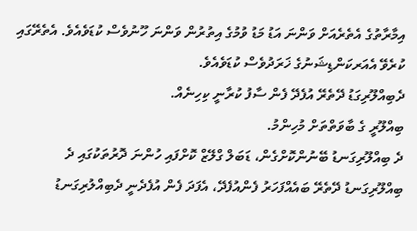އިމާރާތުގެ އެތެރެއަށް ވަންނަ އަޑު މަޑު ވުމުގެ އިތުރުން ވަންނަ ހޫނުވެސް ކުޑަވެއެވެ. އެތެރޭގައި ކުރެވޭ އެއަރކަންޑިޝަނުގެ ޚަރަދުވެސް ކުޑަވެއެވެ.
ދެބިއްލޫރިގަޑު ދޭތެރޭ އުފެދޭ ފެން ސާފު ކުރާނީ ކިހިނެއް.
ބިއްލޫރީ ގެ ބާވަތްތަށް މުހިންމު.
ދެ ބިއްލޫރިގަނޑު ބޭނުންކޮށްގެން، ޑަބަލް ގްލޭޒް ކޮށްފައި ހުންނަ ދޮރުތަކުގައި ދެ ބިއްލޫރިގަނޑު ދޭތެރޭ ބައެއްފަހަރު ފެންއުފެދޭ، އެފަދަ ފެން އުފެދެނީ ދެބިއްލުރިގަނޑު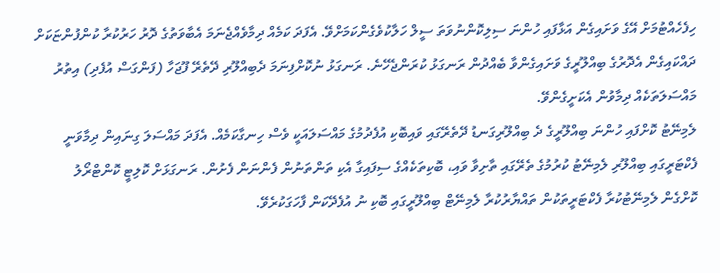ހިފެހެއްޓުމަށް އޭގެ ވަށައިގެން އަޅާފައި ހުންނަ ސިލިކޮންނުވަތަ ސީލް ހަލާކުވެގެންކަމަށްވޭ. އެފަދަ ކަމެއް ދިމާވެއްޖެނަމަ އެބާވަތުގެ ދޮރު ހަރުކުރާ ކުންފުންޏަކަށް ދައްކައިގެން އެދޮރުގެ ބިއްލޫރީގެ ވަށައިގެންވާ ބެއްދުން ރަނގަޅު ކުރަންޖެހޭނެ. ރަނގަޅު ނުކޮށްފިނަމަ ދެބިއްލޫރި ދޭތެރޭ ފޫޖަހާ (ފަންގަސް އުފެދި) އިތުރު މައްސަލަތަކެއް ދިމާވުން އެކަށީގެންވޭ.
ލެމިނޭޓު ކޮށްފައި ހުންނަ ބިއްލޫރީގެ ދެ ބިއްލޫރިގަނޑު ދޭތެރޭގައި ވައިބޮކި އުފެދުމުގެ މައްސަލައަކީ ވެސް ހިނގާކަމެއް. އެފަދަ މައްސަލަ ގިނައިން ދިމާވަނީ ފެކްޓަރީގައި ބިއްލޫރި ލެމިނޭޓު ކުރުމުގެ ތެރޭގައި ތާށިވާ ވައި، ބޮކިތަކެއްގެ ސިފައިގާ އެކި ތަންތަނުން ފެންނަން ފެށުން. ރަނގަޅަށް ކޮލިޓީ ކޮންޓްރޯލު ކޮށްގެން ލެމިނޭޓުކުރާ ފެކްޓަރީތަކުން ތައްޔާރުކުރާ ލެމިނޭޓް ބިއްލޫރީގައި ބޮކި ނު އުފެދޭކަން ފާހަގަކުރެވޭ.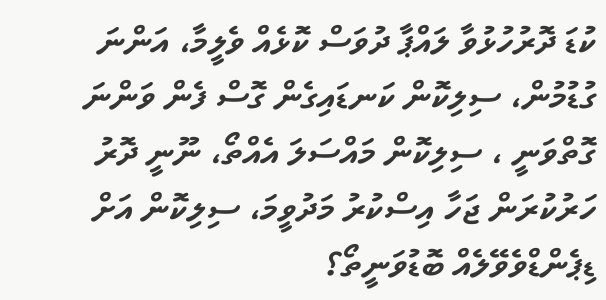ކުޑަ ދޮރުހުޅުވާ ލައްޕާ ދުވަސް ކޮޅެއް ވެލީމާ، އަންނަ ގުޑުމުން، ސިލިކޮން ކަނޑައިގެން ގޮސް ފެން ވަންނަ ގޮތްވަނީ ، ސިލިކޮން މައްސަލަ އެއްތޯ، ނޫނީ ދޮރު ހަރުކުރަން ޖަހާ އިސްކުރު މަދުވީމަ، ސިލިކޮން އަށް ޑިޕެންޑްވެވޭލެއް ބޮޑުވަނީތޯ؟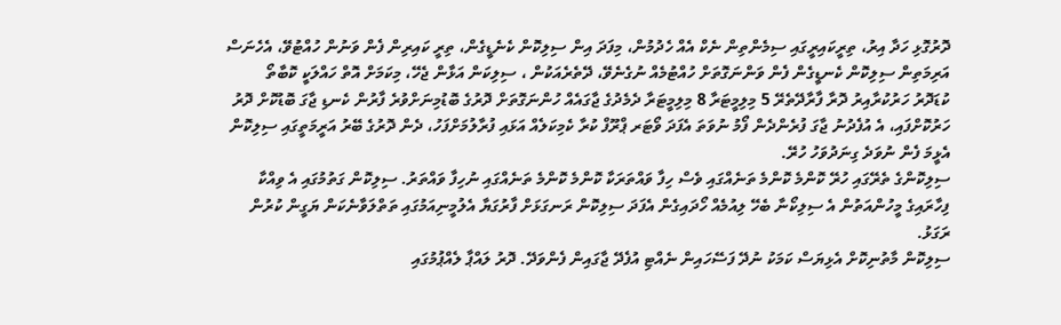ދޮރުގޮޅި ހަދާ އިރު، ތިރީކައިރީގައި ސިމެންތިން ނެކް އެއް ހެދުމުން، މިފަދަ އިން ސިލިކޮން ކެނެޑީގެން، ތިރީ ކައިރިން ފެން ވަނުން ހުއްޓުވޭ، އެހެނަސް އަރިމަތިން ސިލިކޮން ކެނޑީގެން ފެން ވަންނަގޮތަށް ހުއްޓުމެއް ނުގެނެވޭ، ދޭތެރެއަކުން ، ސިލިކަން އަޅާން ޖެހޭ، މިކަމަށް އޮތް ހައްލަކީ ކޮބާތޯ
ކުޑަދޮރު ހަރުކުރާއިރު ދޮރާ ފާރާދޭތެރޭ 5 މިލިމީޓަރާ 8 މިލިމީޓަރާ ދެމެދުގެ ޖާގައެއް ހުންނަގޮތަށް ދޮރުގެ ބޮޑުމިނަށްވުރެ ފާރުން ކެނޑި ޖާގަ ބޮޑުކޮށް ދޮރު ހަރުކޮށްފައި، އެ އުފެދުނު ޖާގަ ފުރެންދެން ފޯމު ނުވަތަ އެފަދަ ވޯޓަރ ޕްރޫފް ކުރާ ކެމިކަލެއް އަޅައި ފުރާލުމަށްފަހު، ދެން ދޮރުގެ ބޭރު އަރީމަތީގައި ސިލިކޮން އެޅީމަ ފެން ނުވަދެ ގިނަދުވަހު ހުރޭ.
ސިލިކޮންގެ ތެރޭގައި ހުރޭ ކޮންމެ ކޮންމެ ތަނެއްގައި ވެސް ހިފާ ވައްތަރަކާ ކޮންމެ ކޮންމެ ތަނެއްގައި ނުހިފާ ވައްތަރު. ސިލިކޮން ގަތުމުގައި އެ ވިއްކާ ފިހާރައިގެ މީހުންއަތުން އެ ސިލިކޯނާ ބެހޭ ލިއުމެއް ހޯދައިގެން އެފަދަ ސިލިކޮން ރަނގަޅަށް ފާރުގަޔާ އެލުމީނިއަމުގައި ތަތްލަވާނެކަން ޔަގީން ކުރުން ރަގަޅު.
ސިލިކޮން މާތުނިކޮށް އެޅިޔަސް ކަމަކު ނުދޭ ފަސޭހައިން ނެއްޓި އުފެދޭ ޖާގައިން ފެންވަދޭ. ދޮރު ލައްޕާ ލެއްޕުމުގައި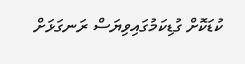ކުޑަކޮށް ގުޑިކަމުގައިވިޔަސް ރަނގަޅަށް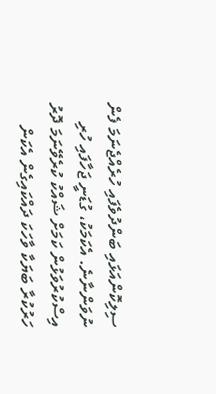ސިލިކޮންއަޅައި ބަންދުވެފައި ހުރެއްޖެނަމަ ފެން ނުވަންނާނެ. އެކަމަކު، ގުޑަނީ ޖަހާފައި ހުރި އިސްކުރުވަޅުން ކަމަށް ޝައްކު ކުރެވޭނަމަ ދޮރު ހަރުކުރާ ބަޔަކާ ވާހަކަ ދައްކައިގެން އެކަން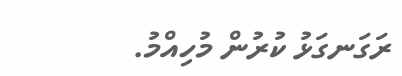ރަގަނގަޅު ކުރުން މުހިއްމު.